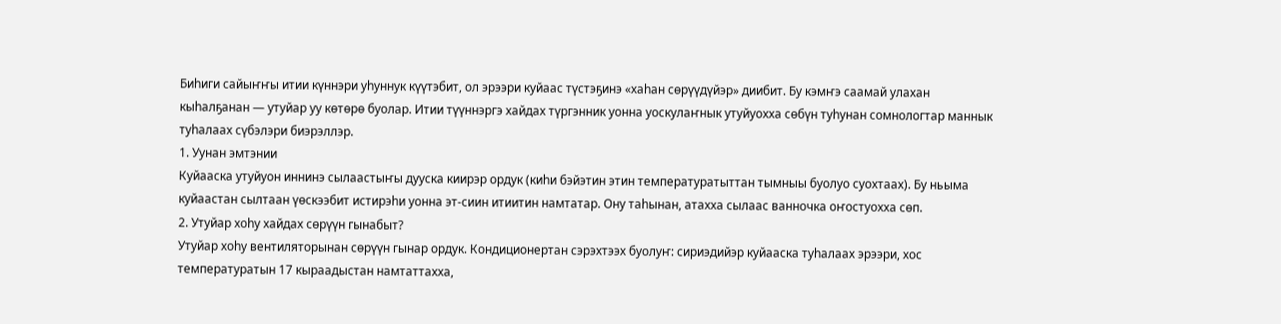Биһиги сайыҥҥы итии күннэри уһуннук күүтэбит, ол эрээри куйаас түстэҕинэ «хаһан сөрүүдүйэр» диибит. Бу кэмҥэ саамай улахан кыһалҕанан — утуйар уу көтөрө буолар. Итии түүннэргэ хайдах түргэнник уонна уоскулаҥнык утуйуохха сөбүн туһунан сомнологтар маннык туһалаах сүбэлэри биэрэллэр.
1. Уунан эмтэнии
Куйааска утуйуон иннинэ сылаастыҥы дууска киирэр ордук (киһи бэйэтин этин температуратыттан тымныы буолуо суохтаах). Бу ньыма куйаастан сылтаан үөскээбит истирэһи уонна эт-сиин итиитин намтатар. Ону таһынан, атахха сылаас ванночка оҥостуохха сөп.
2. Утуйар хоһу хайдах сөрүүн гынабыт?
Утуйар хоһу вентиляторынан сөрүүн гынар ордук. Кондиционертан сэрэхтээх буолуҥ: сириэдийэр куйааска туһалаах эрээри, хос температуратын 17 кыраадыстан намтаттахха,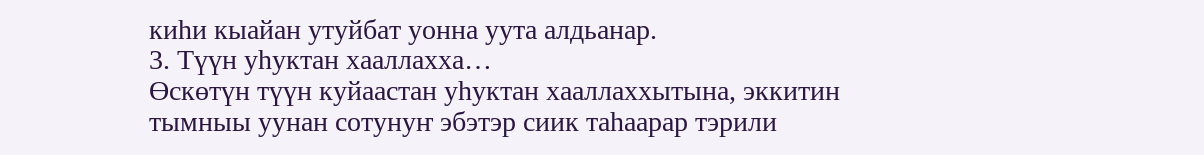киһи кыайан утуйбат уонна уута алдьанар.
3. Түүн уһуктан хааллахха…
Өскөтүн түүн куйаастан уһуктан хааллаххытына, эккитин тымныы уунан сотунуҥ эбэтэр сиик таһаарар тэрили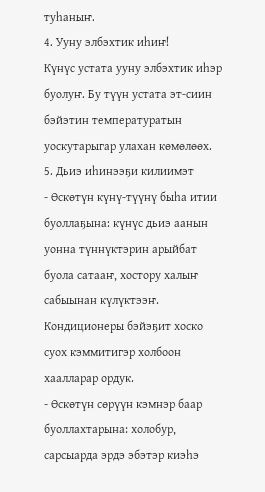туһаныҥ.
4. Ууну элбэхтик иһиҥ!
Күнүс устата ууну элбэхтик иһэр буолуҥ. Бу түүн устата эт-сиин бэйэтин температуратын уоскутарыгар улахан көмөлөөх.
5. Дьиэ иһинээҕи килиимэт
- Өскөтүн күнү-түүнү быһа итии буоллаҕына: күнүс дьиэ аанын уонна түннүктэрин арыйбат буола сатааҥ, хостору халыҥ сабыынан күлүктээҥ. Кондиционеры бэйэҕит хоско суох кэммитигэр холбоон хаалларар ордук.
- Өскөтүн сөрүүн кэмнэр баар буоллахтарына: холобур, сарсыарда эрдэ эбэтэр киэһэ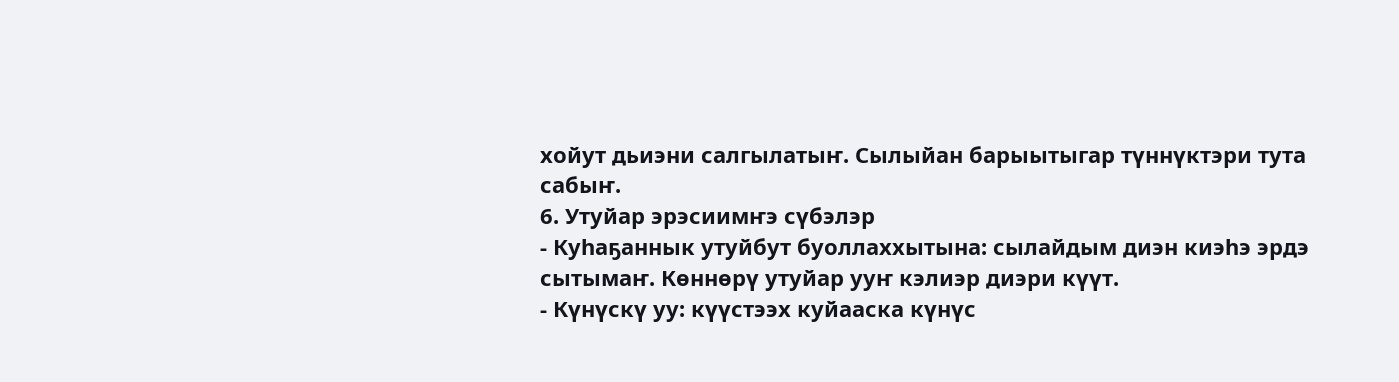хойут дьиэни салгылатыҥ. Сылыйан барыытыгар түннүктэри тута сабыҥ.
6. Утуйар эрэсиимҥэ сүбэлэр
- Куһаҕаннык утуйбут буоллаххытына: сылайдым диэн киэһэ эрдэ сытымаҥ. Көннөрү утуйар ууҥ кэлиэр диэри күүт.
- Күнүскү уу: күүстээх куйааска күнүс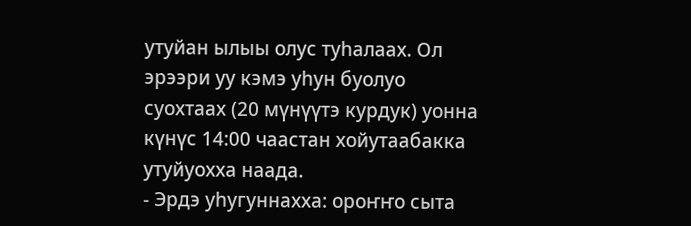утуйан ылыы олус туһалаах. Ол эрээри уу кэмэ уһун буолуо суохтаах (20 мүнүүтэ курдук) уонна күнүс 14:00 чаастан хойутаабакка утуйуохха наада.
- Эрдэ уһугуннахха: ороҥҥо сыта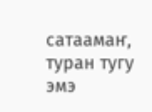сатаамаҥ, туран тугу эмэ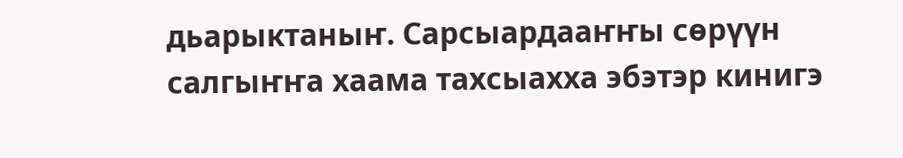дьарыктаныҥ. Сарсыардааҥҥы сөрүүн салгыҥҥа хаама тахсыахха эбэтэр кинигэ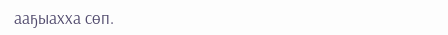ааҕыахха сөп.